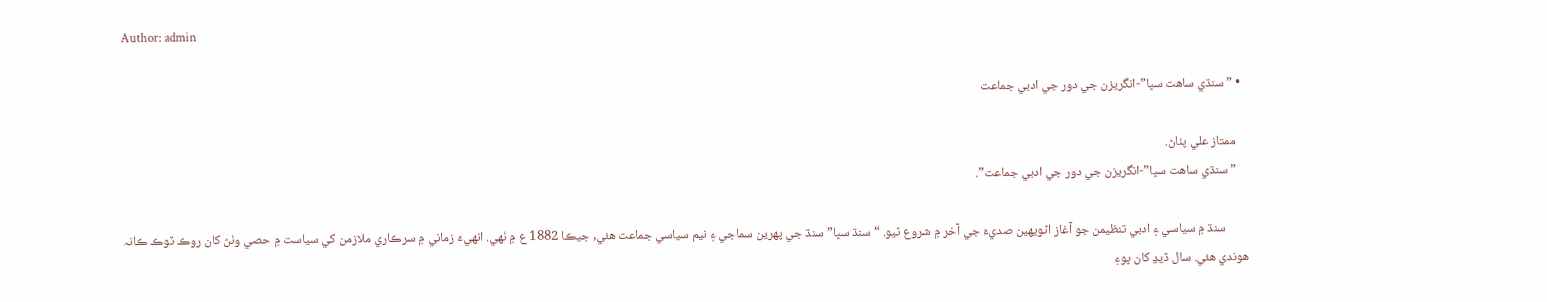Author: admin

  • ”سنڌي ساهت سڀا”-انگريزن جي دور جي ادبي جماعت

    ممتاز علي پٺاڻ.
    ”سنڌي ساهت سڀا”-انگريزن جي دور جي ادبي جماعت”.

        سنڌ ۾ سياسي ۽ ادبي تنظيمن جو آغاز اڻويهين صديءَ جي آخر ۾ شروع ٿيو. “سنڌ سڀا” سنڌ جي پهرين سماجي ۽ نيم سياسي جماعت هئي, جيڪا 1882 ع ۾ ٺھي. انھيءَ زماني ۾ سرڪاري ملازمن کي سياست ۾ حصي وٺڻ کان روڪ ٽوڪ ڪانہ هوندي هئي. سال ڏيڍ کان پوءِ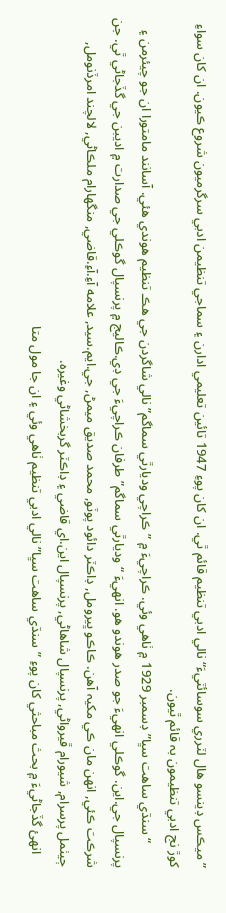”ميڪس ڊينسو هال لٽرري سوسائٽيءَ“ نالي ادبي تنظيم قائم ٿي. ان کان پوءِ 1947 تائين تعليمي ادارن ۽ سماجي تنظيمن ادبي سرگرميون شروع ڪيون. ان کان سواءِ کوڙ نج ادبي تنظيمون بہ قائم ٿيون.
       “سنڌي ساهت سڀا” ڊسمبر 1929 ۾ ٺاهي وئي. ڪراچيءَ ۾ ”ڪراچي وديارٿي سماگم” نالي شاگردن جي هڪ تنظيم هوندي هئي. آسانند مامتورا ان جو چيئرمن ۽ پرنسپال جي.اين. گوڪلي انھيءَ جو صدر هوندو هو. انهيءَ “وديارٿي سماگم” طرفان ڪراچيءَ جي ڊي.ڪاليج ۾ پرنسپال گوڪلي جي صدارت ۾ اديبن جي گڏجاڻي ٿي. جن شرڪت ڪئي, انھن مان ڪي مکيہ آھن. ڪاڪو ڀيرومل, ڊاڪٽر دائود پوٽو, محمد صديق ميمڻ, جي.ايم.سيد, علامه آءِ.آءِ.قاضي, منگهارام ملڪاڻي, لالچند امرڏنومل, ڄيٺمل پرسرام, شيورام ڦيرواڻي, پرنسپال شاهاڻي, پرنسپال اين.اي قاضي ۽ ڊاڪٽر گربخشاڻي وغيره.
    انھئ گڏجاڻيءَ ۾ بحث مباحثي کان پوءِ ”سنڌي ساهت سڀا” نالي ادبي تنظيم ٺاهي وئي ۽ ان جا مول متا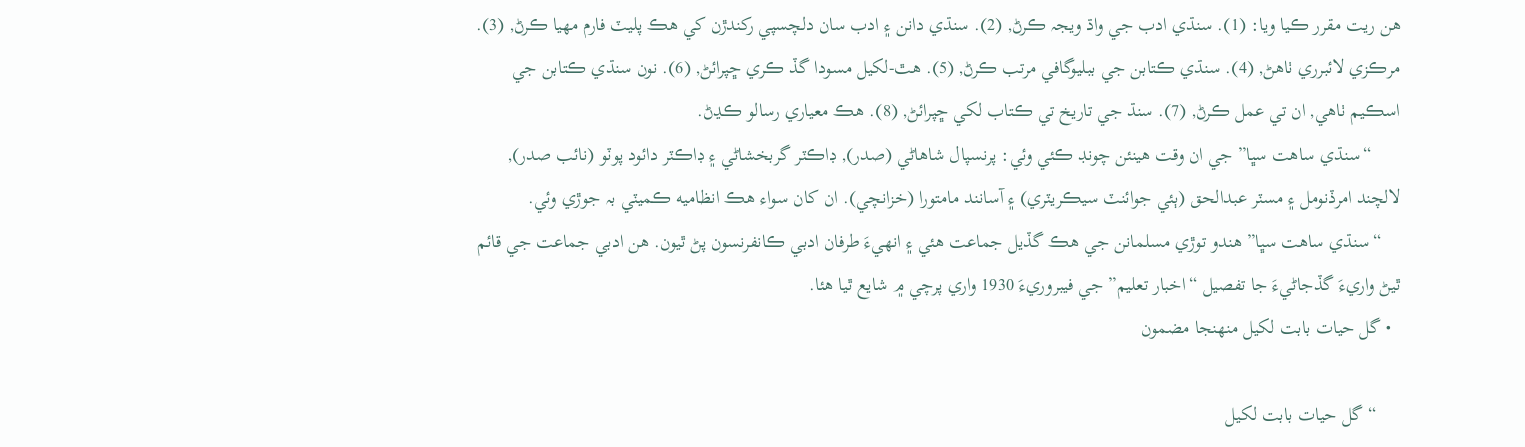هن ريت مقرر ڪيا ويا: (1). سنڌي ادب جي واڌ ويجہ ڪرڻ, (2). سنڌي دانن ۽ ادب سان دلچسپي رکندڙن کي هڪ پليٽ فارم مهيا ڪرڻ, (3). مرڪزي لائبرري ٺاهڻ, (4). سنڌي ڪتابن جي ببليوگافي مرتب ڪرڻ, (5). هٿ-لکيل مسودا گڏ ڪري ڇپرائڻ, (6). نون سنڌي ڪتابن جي اسڪيم ٺاهي, ان تي عمل ڪرڻ, (7). سنڌ جي تاريخ تي ڪتاب لکي ڇپرائڻ, (8). هڪ معياري رسالو ڪڍڻ.
      “سنڌي ساهت سڀا” جي ان وقت هينئن چونڊ ڪئي وئي: پرنسپال شاهاڻي (صدر), ڊاڪٽر گربخشاڻي ۽ ڊاڪٽر دائود پوٽو (نائب صدر), لالچند امرڏنومل ۽ مسٽر عبدالحق (ٻئي جوائنٽ سيڪريٽري) ۽ آسانند مامتورا (خزانچي). ان کان سواء هڪ انظاميه ڪميٽي بہ جوڙي وئي.
    “سنڌي ساهت سڀا” هندو توڙي مسلمانن جي هڪ گڏيل جماعت هئي ۽ انھيءَ طرفان ادبي ڪانفرنسون پڻ ٿيون. هن ادبي جماعت جي قائم ٿيڻ واريءَ گڏجاڻيءَ جا تفصيل “اخبار تعليم” جي فيبروريءَ 1930 واري پرچي ۾ شايع ٿيا هئا.
  • گل حيات بابت لکيل منهنجا مضمون

     “گل حيات بابت لکيل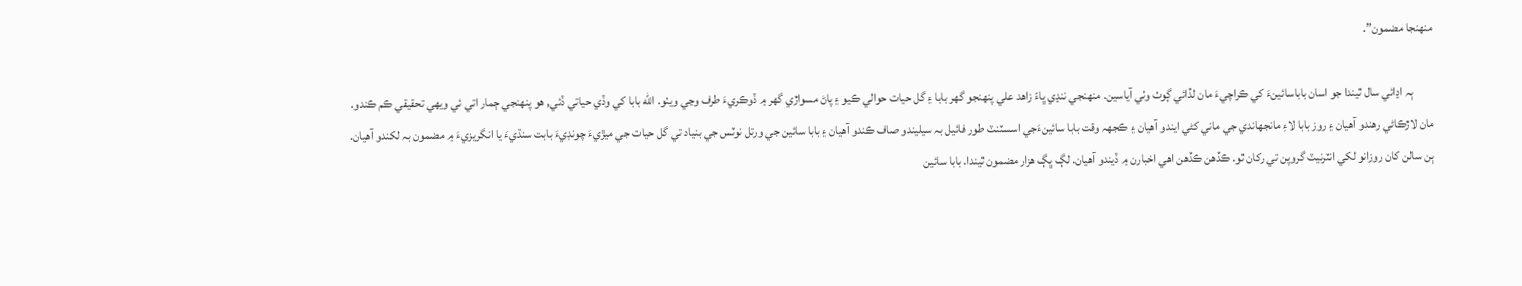منهنجا مضمون”.

        ٻہ اڍائي سال ٿيندا جو اسان باباسائينءَ کي ڪراچيءَ مان لڏائي ڳوٺ وٺي آياسين. منهنجي ننڍي ڀاءّ زاهد علي پنهنجو گهر بابا ۽ گل حيات حوالي ڪيو ۽ پاڻ مسواڙي گهر ۾ ڏوڪريءَ طرف وڃي ويٺو. اللّه بابا کي وڏي حياتي ڏئي, هو پنھنجي ڄمار اتي ئي ويهي تحقيقي ڪم ڪندو. مان لاڙڪاڻي رهندو آھيان ۽ روز بابا لاءِ مانجهاندي جي ماني کڻي ايندو آھيان ۽ ڪجھہ وقت بابا سائينءَجي اسسٽنٽ طور فائيل بہ سيليندو صاف ڪندو آھيان ۽ بابا سائين جي ورتل نوٽس جي بنياد تي گل حيات جي ميڙيءَ چونڊيءَ بابت سنڌيءَ يا انگريزيءَ ۾ مضمون بہ لکندو آھيان. ٻن سالن کان روزانو لکي انٽرنيٽ گروپن تي رکان ٿو. ڪڏهن ڪڏهن اهي اخبارن ۾ ڏيندو آھيان. لڳ ڀڳ هزار مضمون ٿيندا. بابا سائين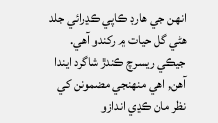انھن جي هارڊ ڪاپي ڪڍرائي جلد هڻي گل حيات ۾ رکندو آھي. جيڪي ريسرچ ڪندڙ شاگرد ايندا آھن, اھي منهنجي مضمونن کي نظر مان ڪڍي اندازو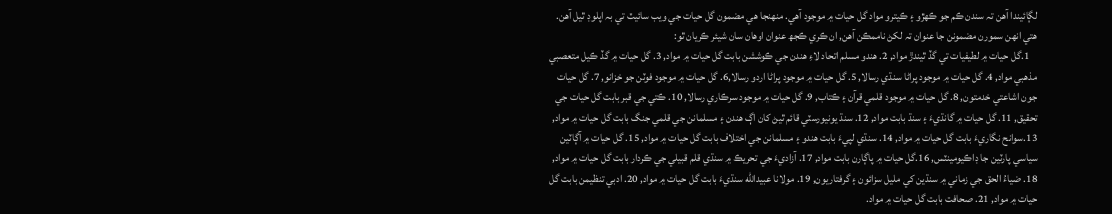لڳائيندا آھن تہ سندن ڪم جو ڪهڙو ۽ ڪيترو مواد گل حيات ۾ موجود آھي. منھنجا هي مضمون گل حيات جي ويب سائيٽ تي بہ اپلوڊ ٿيل آھن. ھتي انھن سمورن مضمونن جا عنوان تہ لکڻ ناممڪن آھن, ان ڪري ڪجھ عنوان اوهان سان شيئر ڪريان ٿو:
    1.گل حيات ۾ لطيفيات تي گڏ ٿيندڙ مواد, 2. هندو مسلم اتحاد لاءِ ھندن جي ڪوششن بابت گل حيات ۾ مواد, 3. گل حيات ۾ گڏ ڪيل متعصبي مذھبي مواد, 4. گل حيات ۾ موجود پراڻا سنڌي رسالا, 5. گل حيات ۾ موجود پراڻا اردو رسالا,6. گل حيات ۾ موجود فوٽن جو خزانو, 7. گل حيات جون اشاعتي خدمتون, 8. گل حيات ۾ موجود قلمي قرآن ۽ ڪتاب, 9. گل حيات ۾ موجود سرڪاري رسالا, 10. ڪتي جي قبر بابت گل حيات جي تحقيق, 11. گل حيات ۾ گانڌيءَ ۽ سنڌ بابت مواد, 12. سنڌ يونيورسٽي قائم ٿيڻ کان اڳ هندن ۽ مسلمانن جي قلمي جنگ بابت گل حيات ۾ مواد, 13.سوانح نگاريءَ بابت گل حيات ۾ مواد, 14. سنڌي لپيءَ بابت هندو ۽ مسلمانن جي اختلاف بابت گل حيات ۾ مواد, 15. گل حيات ۾ آڳاٽين سياسي پارٽين جا ڊاڪيومينٽس, 16.گل حيات ۾ پاڳارن بابت مواد, 17. آزاديءَ جي تحريڪ ۾ سنڌي قلم قبيلي جي ڪردار بابت گل حيات ۾ مواد, 18. ضياءُ الحق جي زماني ۾ سنڌين کي مليل سزائون ۽ گرفتاريون, 19. مولانا عبيدالله سنڌيءَ بابت گل حيات ۾ مواد, 20. ادبي تنظيمن بابت گل حيات ۾ مواد, 21. صحافت بابت گل حيات ۾ مواد.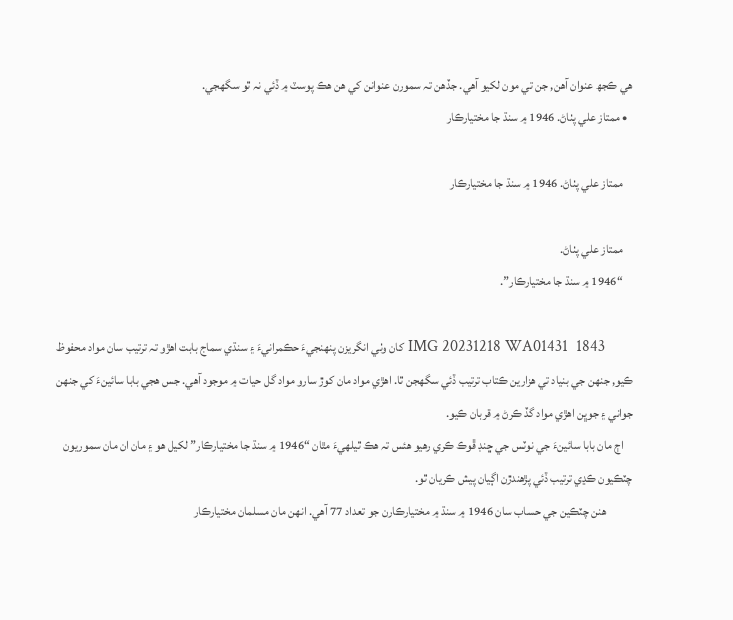هي ڪجھ عنوان آھن, جن تي مون لکيو آھي. جڏهن تہ سمورن عنوانن کي هن هڪ پوسٽ ۾ ڏئي نہ ٿو سگهجي.
  • ممتاز علي پٺاڻ. 1946 ۾ سنڌ جا مختيارڪار

    ممتاز علي پٺاڻ. 1946 ۾ سنڌ جا مختيارڪار

    ممتاز علي پٺاڻ.
    “1946 ۾ سنڌ جا مختيارڪار”.

       IMG 20231218 WA01431  1843 کان وٺي انگريزن پنهنجيءَ حڪمرانيءَ ۽ سنڌي سماج بابت اهڙو تہ ترتيب سان مواد محفوظ ڪيو, جنهن جي بنياد تي هزارين ڪتاب ترتيب ڏئي سگهجن ٿا. اهڙي مواد مان کوڙ سارو مواد گل حيات ۾ موجود آھي. جس هجي بابا سائينءَ کي جنهن جواني ۽ جوڀن اهڙي مواد گڏ ڪرڻ ۾ قربان ڪيو.
    اڄ مان بابا سائينءَ جي نوٽس جي ڇنڊ ڦوڪ ڪري رهيو هئس تہ هڪ ٿيلھيءَ مٿان “1946 ۾ سنڌ جا مختيارڪار” لکيل هو ۽ مان ان مان سموريون چٽڪيون ڪڍي ترتيب ڏئي پڙھندڙن اڳيان پيش ڪريان ٿو.
           هنن چٽڪين جي حساب سان 1946 ۾ سنڌ ۾ مختيارڪارن جو تعداد 77 آھي. انھن مان مسلمان مختيارڪار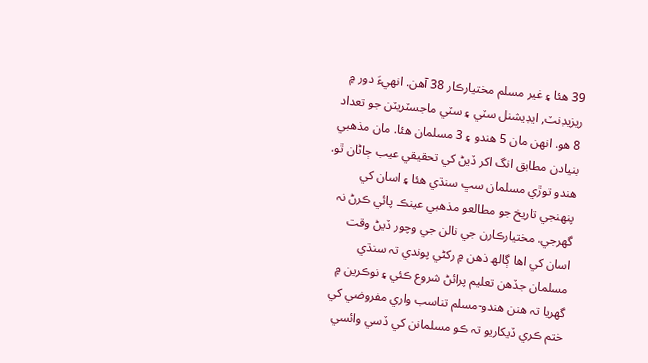39 ھئا ۽ غير مسلم مختيارڪار 38 آھن. انھيءَ دور ۾ ريزيڊنٽ, ايڊيشنل سٽي ۽ سٽي ماجسٽريٽن جو تعداد 8 هو. انھن مان 5 هندو ۽ 3 مسلمان هئا. مان مذھبي بنيادن مطابق انگ اکر ڏيڻ کي تحقيقي عيب ڄاڻان ٿو. هندو توڙي مسلمان سڀ سنڌي هئا ۽ اسان کي پنهنجي تاريخ جو مطالعو مذھبي عينڪ پائي ڪرڻ نہ گهرجي. مختيارڪارن جي نالن جي وچور ڏيڻ وقت اسان کي اها ڳالھ ذھن ۾ رکڻي پوندي تہ سنڌي مسلمان جڏهن تعليم پرائڻ شروع ڪئي ۽ نوڪرين ۾ گهريا تہ هنن هندو-مسلم تناسب واري مفروضي کي ختم ڪري ڏيکاريو تہ ڪو مسلمانن کي ڏسي وائسي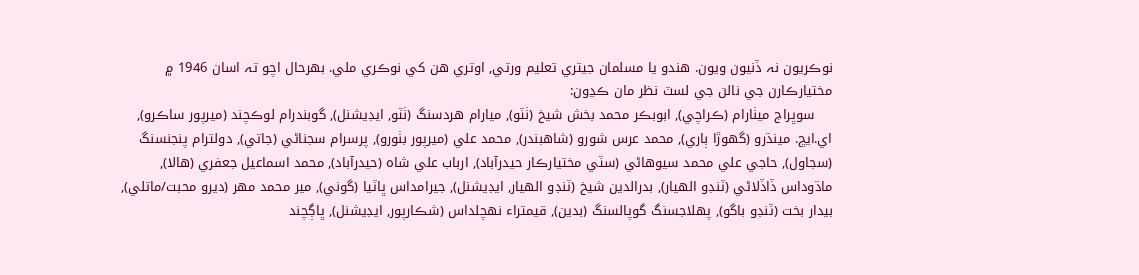نوڪريون نہ ڏنيون ويون. هندو يا مسلمان جيتري تعليم ورتي, اوتري هن کي نوڪري ملي. بهرحال اچو تہ اسان 1946 ۾ مختيارڪارن جي نالن جي لسٽ نظر مان ڪڍون:
    سوڀراج ميٺارام (ڪراچي), ابوبڪر محمد بخش شيخ (ٺٽو), ميارام هردسنگ (ٺٽو, ايڊيشنل), گوبندرام لوڪچند (ميرپور ساڪرو), اي.ايڇ. مينڌرو (گهوڙا ٻاري), محمد عرس شورو (شاهبندر), محمد علي (ميرپور بٺورو), پرسرام سجناڻي (جاتي), دولترام پنجنسنگ (سجاول), حاجي علي محمد سيوهاڻي (سٽي مختيارڪار حيدرآباد), ارباب علي شاه (حيدرآباد), محمد اسماعيل جعفري (هالا), ماڌوداس ڏاڏلاڻي (ٽنڊو الهيار), بدرالدين شيخ (ٽنڊو الهيار, ايڊيشنل), جيرامداس ڀاٽيا (گوني), مير محمد مهر (ديرو محبت/ماتلي), بيدار بخت (ٽنڊو باگو), پهلاجسنگ گوپالسنگ (بدين), قيمتراء نھچلداس (شڪارپور, ايڊيشنل), ڀاڳچند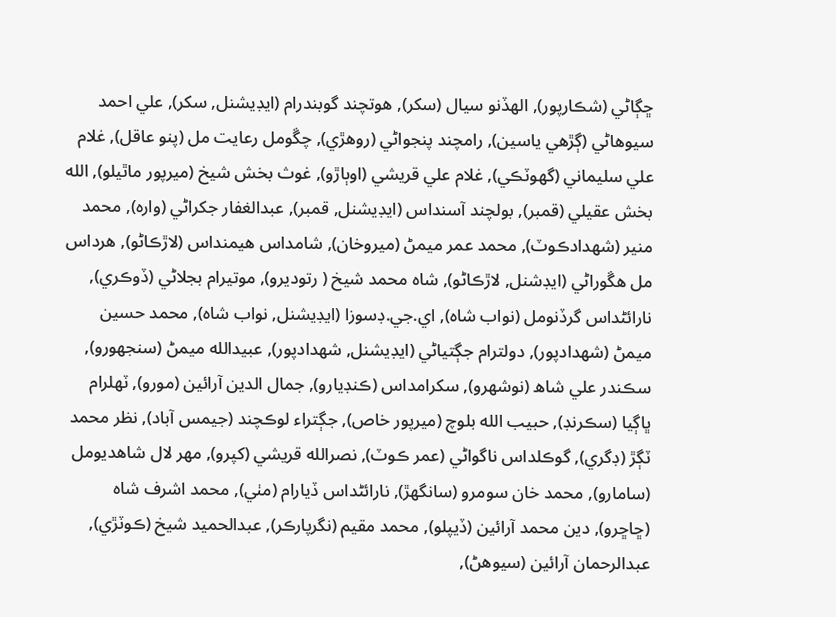ڇڳاڻي (شڪارپور), الهڏنو سيال (سکر), هوتچند گوبندرام (ايڊيشنل, سکر), علي احمد سيوهاڻي (ڳڙھي ياسين), رامچند پنجواڻي (روهڙي), چڱومل رعايت مل (پنو عاقل), غلام علي سليماني (گهوٽڪي), غلام علي قريشي (اوٻاڙو), غوث بخش شيخ (ميرپور ماٿيلو), الله بخش عقيلي (قمبر), بولچند آسنداس (ايڊيشنل, قمبر), عبدالغفار جکراڻي (واره), محمد منير (شھدادڪوٽ), محمد عمر ميمڻ (ميروخان), شامداس هيمنداس (لاڙڪاڻو), هرداس مل هڱوراڻي (ايڊشنل, لاڙڪاڻو), شاه محمد شيخ ( رتوديرو), موتيرام بجلاڻي (ڏوڪري), نارائڻداس گرڏنومل (نواب شاه), اي.جي.ڊسوزا (ايڊيشنل, نواب شاه), محمد حسين ميمڻ (شھدادپور), دولترام جڳتياڻي (ايڊيشنل, شھدادپور), عبيدالله ميمڻ (سنجهورو),  سڪندر علي شاھ (نوشھرو), سکرامداس (ڪنڊيارو), جمال الدين آرائين (مورو), ٽھلرام ڀاڳيا (سڪرنڊ), حبيب الله بلوچ (ميرپور خاص), جڳتراء لوڪچند (جيمس آباد), نظر محمد ٽڳڙ (ڊگري), گوڪلداس ناگواڻي (عمر ڪوٽ), نصرالله قريشي (کپرو), مهر لال شاهديومل (سامارو), محمد خان سومرو (سانگهڙ), نارائڻداس ڏيارام (مٺي), محمد اشرف شاه (ڇاڇرو), دين محمد آرائين (ڏيپلو), محمد مقيم (نگرپارڪر), عبدالحميد شيخ (ڪوٽڙي), عبدالرحمان آرائين (سيوهڻ),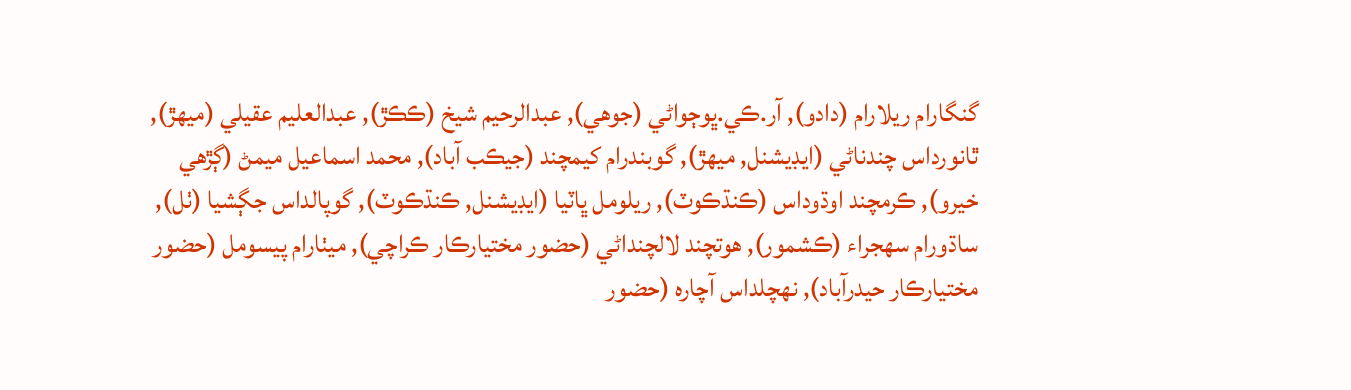گنگارام ريلارام (دادو), آر.ڪي.ڀوڄواڻي (جوهي), عبدالرحيم شيخ (ڪڪڙ), عبدالعليم عقيلي (ميهڙ), ٿانورداس چندناڻي (ايڊيشنل, ميهڙ), گوبندرام کيمچند (جيڪب آباد), محمد اسماعيل ميمڻ (ڳڙھي خيرو), ڪرمچند اوڌوداس (ڪنڌڪوٽ), ريلومل ڀاٽيا (ايڊيشنل, ڪنڌڪوٽ), گوپالداس جڳشيا (ٺل), ساڌورام سهجراء (ڪشمور), هوتچند لالچنداڻي (حضور مختيارڪار ڪراچي), ميٺارام پيسومل (حضور مختيارڪار حيدرآباد), نھچلداس آچاره (حضور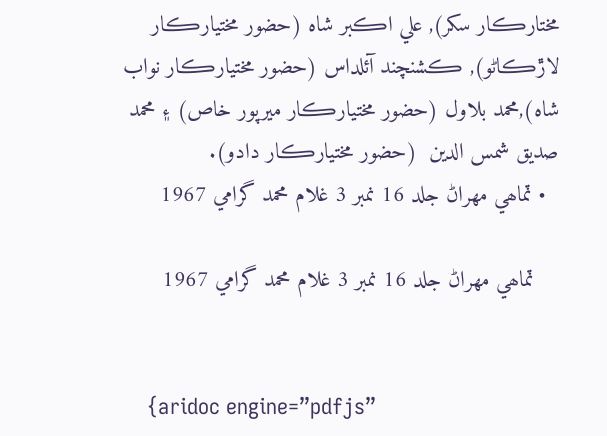مختارڪار سکر), علي اڪبر شاه (حضور مختيارڪار لاڙڪاڻو), ڪشنچند آئلداس (حضور مختيارڪار نواب شاه),محمد بلاول (حضور مختيارڪار ميرپور خاص) ۽ محمد صديق شمس الدين  (حضور مختيارڪار دادو).
  • ٽماھي مھراڻ جلد 16 نمبر 3 غلام محمد گرامي 1967

    ٽماھي مھراڻ جلد 16 نمبر 3 غلام محمد گرامي 1967


    {aridoc engine=”pdfjs”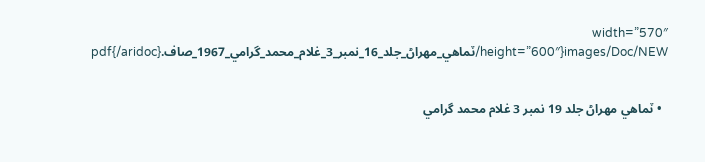width=”570″ height=”600″}images/Doc/NEW/ٽماھي_مھراڻ_جلد_16_نمبر_3_غلام_محمد_گرامي_1967_صاف.pdf{/aridoc}


  • ٽماھي مھراڻ جلد 19 نمبر 3 غلام محمد گرامي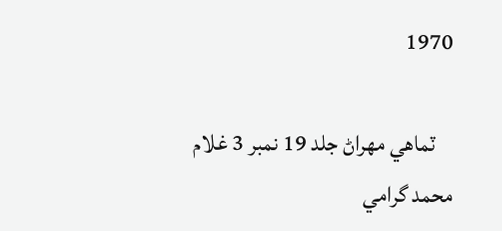1970

    ٽماھي مھراڻ جلد 19 نمبر 3 غلام محمد گرامي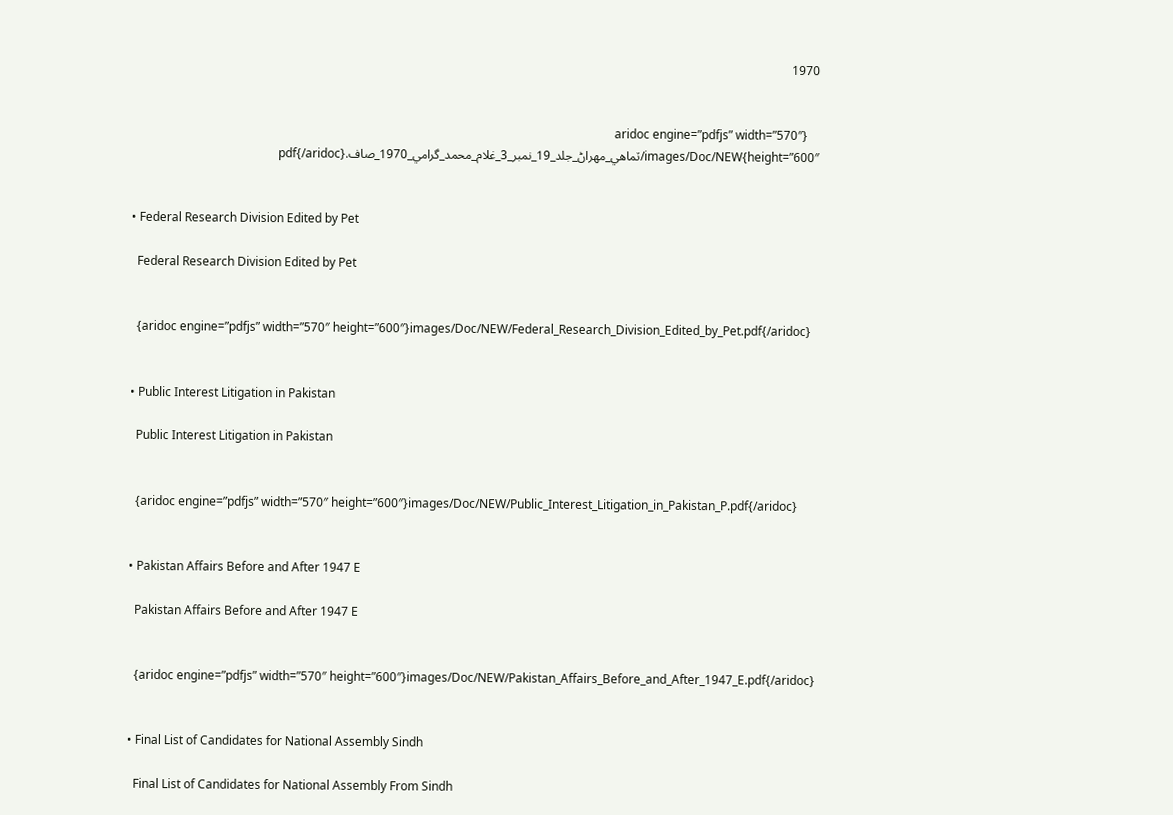1970


    {aridoc engine=”pdfjs” width=”570″ height=”600″}images/Doc/NEW/ٽماھي_مھراڻ_جلد_19_نمبر_3_غلام_محمد_گرامي_1970_صاف.pdf{/aridoc}


  • Federal Research Division Edited by Pet

    Federal Research Division Edited by Pet


    {aridoc engine=”pdfjs” width=”570″ height=”600″}images/Doc/NEW/Federal_Research_Division_Edited_by_Pet.pdf{/aridoc}


  • Public Interest Litigation in Pakistan

    Public Interest Litigation in Pakistan


    {aridoc engine=”pdfjs” width=”570″ height=”600″}images/Doc/NEW/Public_Interest_Litigation_in_Pakistan_P.pdf{/aridoc}


  • Pakistan Affairs Before and After 1947 E

    Pakistan Affairs Before and After 1947 E


    {aridoc engine=”pdfjs” width=”570″ height=”600″}images/Doc/NEW/Pakistan_Affairs_Before_and_After_1947_E.pdf{/aridoc}


  • Final List of Candidates for National Assembly Sindh

    Final List of Candidates for National Assembly From Sindh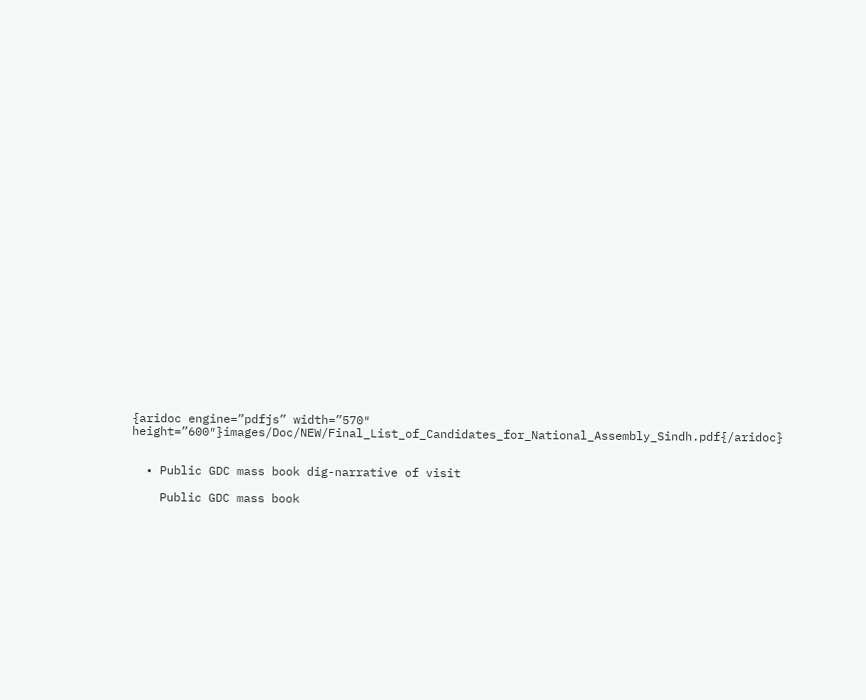{aridoc engine=”pdfjs” width=”570″ height=”600″}images/Doc/NEW/Final_List_of_Candidates_for_National_Assembly_Sindh.pdf{/aridoc}


  • Public GDC mass book dig-narrative of visit

    Public GDC mass book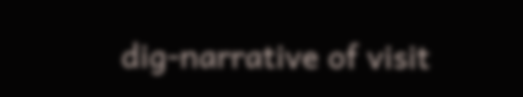dig-narrative of visit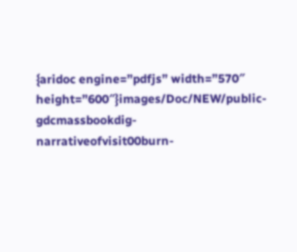{aridoc engine=”pdfjs” width=”570″ height=”600″}images/Doc/NEW/public-gdcmassbookdig-narrativeofvisit00burn-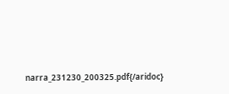narra_231230_200325.pdf{/aridoc}